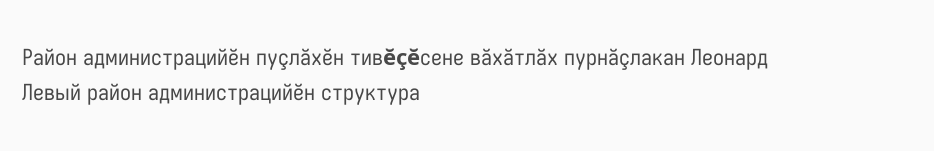Район администрацийĕн пуçлăхĕн тивĕçĕсене вăхăтлăх пурнăçлакан Леонард Левый район администрацийĕн структура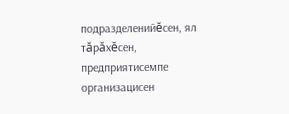подразделенийĕсен, ял тăрăхĕсен, предприятисемпе организацисен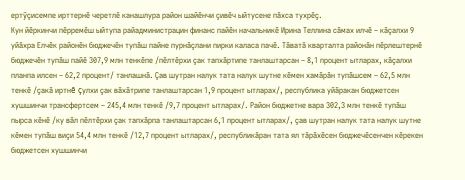ертÿçисемпе ирттернĕ черетлĕ канашлура район шайĕнчи çивĕч ыйтусене пăхса тухрĕç.
Кун йĕркинчи пĕрремĕш ыйтупа райадминистрацин финанс пайĕн начальникĕ Ирина Теллина сăмах илчĕ – кăçалхи 9 уйăхра Елчĕк районĕн бюджечĕн тупăш пайне пурнăçлани пирки каласа пачĕ. Тăватă кварталта районăн пĕрлештернĕ бюджечĕн тупăш пайĕ 307,9 млн тенкĕпе /пĕлтĕрхи çак тапхăртипе танлаштарсан – 8,1 процент ытларах, кăçалхи планпа илсен – 62,2 процент/ танлашнă. Çав шутран налук тата налук шутне кĕмен хамăрăн тупăшсем – 62,5 млн тенкĕ /çакă иртнĕ çулхи çак вăхăтрипе танлаштарсан 1,9 процент ытларах/, республика уйăракан бюджетсен хушшинчи трансфертсем – 245,4 млн тенкĕ /9,7 процент ытларах/. Район бюджетне вара 302,3 млн тенкĕ тупăш пырса кĕнĕ /ку вăл пĕлтĕрхи çак тапхăрпа танлаштарсан 6,1 процент ытларах/, çав шутран налук тата налук шутне кĕмен тупăш виçи 54,4 млн тенкĕ /12,7 процент ытларах/, республикăран тата ял тăрăхĕсен бюджечĕсенчен кĕрекен бюджетсен хушшинчи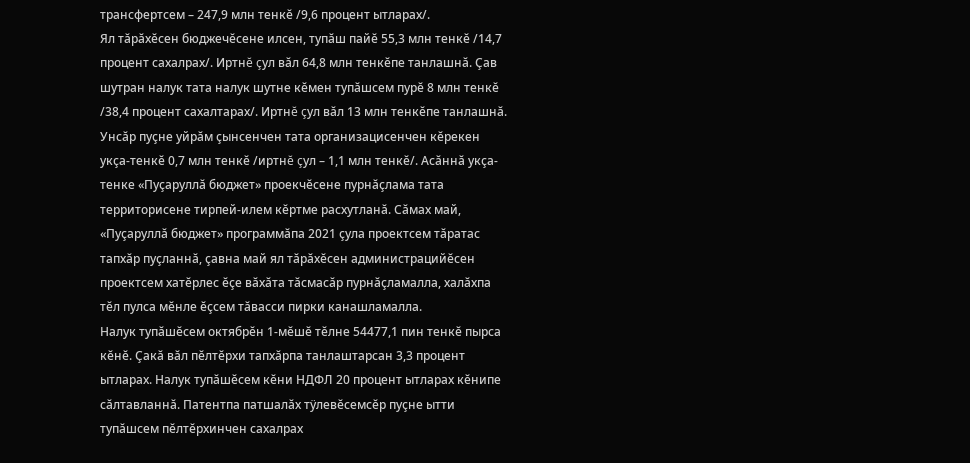трансфертсем – 247,9 млн тенкĕ /9,6 процент ытларах/.
Ял тăрăхĕсен бюджечĕсене илсен, тупăш пайĕ 55,3 млн тенкĕ /14,7 процент сахалрах/. Иртнĕ çул вăл 64,8 млн тенкĕпе танлашнă. Çав шутран налук тата налук шутне кĕмен тупăшсем пурĕ 8 млн тенкĕ /38,4 процент сахалтарах/. Иртнĕ çул вăл 13 млн тенкĕпе танлашнă. Унсăр пуçне уйрăм çынсенчен тата организацисенчен кĕрекен укçа-тенкĕ 0,7 млн тенкĕ /иртнĕ çул – 1,1 млн тенкĕ/. Асăннă укçа-тенке «Пуçаруллă бюджет» проекчĕсене пурнăçлама тата территорисене тирпей-илем кĕртме расхутланă. Сăмах май, «Пуçаруллă бюджет» программăпа 2021 çула проектсем тăратас тапхăр пуçланнă, çавна май ял тăрăхĕсен администрацийĕсен проектсем хатĕрлес ĕçе вăхăта тăсмасăр пурнăçламалла, халăхпа тĕл пулса мĕнле ĕçсем тăвасси пирки канашламалла.
Налук тупăшĕсем октябрĕн 1-мĕшĕ тĕлне 54477,1 пин тенкĕ пырса кĕнĕ. Çакă вăл пĕлтĕрхи тапхăрпа танлаштарсан 3,3 процент ытларах. Налук тупăшĕсем кĕни НДФЛ 20 процент ытларах кĕнипе сăлтавланнă. Патентпа патшалăх тÿлевĕсемсĕр пуçне ытти тупăшсем пĕлтĕрхинчен сахалрах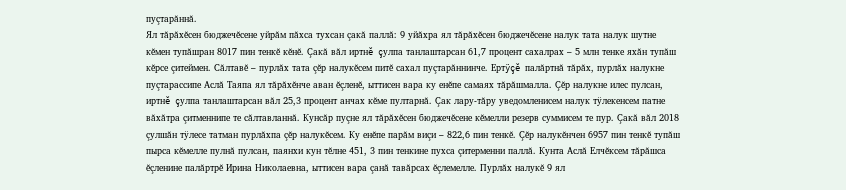пуçтарăннă.
Ял тăрăхĕсен бюджечĕсене уйрăм пăхса тухсан çакă паллă: 9 уйăхра ял тăрăхĕсен бюджечĕсене налук тата налук шутне кĕмен тупăшран 8017 пин тенкĕ кĕнĕ. Çакă вăл иртнĕ çулпа танлаштарсан 61,7 процент сахалрах – 5 млн тенке яхăн тупăш кĕрсе çитеймен. Сăлтавĕ – пурлăх тата çĕр налукĕсем питĕ сахал пуçтарăннинче. Ертÿçĕ палăртнă тăрăх, пурлăх налукне пуçтарассипе Аслă Таяпа ял тăрăхĕнче аван ĕçленĕ, ыттисен вара ку енĕпе самаях тăрăшмалла. Çĕр налукне илес пулсан, иртнĕ çулпа танлаштарсан вăл 25,3 процент анчах кĕме пултарнă. Çак лару-тăру уведомленисем налук тÿлекенсем патне вăхăтра çитменнипе те сăлтавланнă. Кунсăр пуçне ял тăрăхĕсен бюджечĕсене кĕмелли резерв суммисем те пур. Çакă вăл 2018 çулшăн тÿлесе татман пурлăхпа çĕр налукĕсем. Ку енĕпе парăм виçи – 822,6 пин тенкĕ. Çĕр налукĕнчен 6957 пин тенкĕ тупăш пырса кĕмелле пулнă пулсан, паянхи кун тĕлне 451, 3 пин тенкине пухса çитерменни паллă. Кунта Аслă Елчĕксем тăрăшса ĕçленине палăртрĕ Ирина Николаевна, ыттисен вара çанă тавăрсах ĕçлемелле. Пурлăх налукĕ 9 ял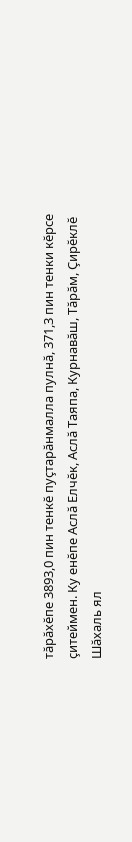тăрăхĕпе 3893,0 пин тенкĕ пуçтарăнмалла пулнă, 371,3 пин тенки кĕрсе çитеймен. Ку енĕпе Аслă Елчĕк, Аслă Таяпа, Курнавăш, Тăрăм, Çирĕклĕ Шăхаль ял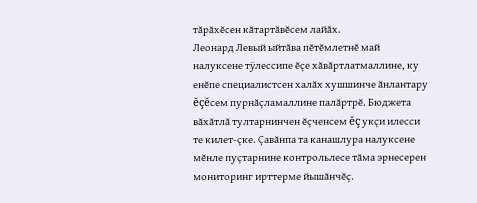тăрăхĕсен кăтартăвĕсем лайăх.
Леонард Левый ыйтăва пĕтĕмлетнĕ май налуксене тÿлессипе ĕçе хăвăртлатмаллине, ку енĕпе специалистсен халăх хушшинче ăнлантару ĕçĕсем пурнăçламаллине палăртрĕ. Бюджета вăхăтлă тултарнинчен ĕçченсем ĕç укçи илесси те килет-çке. Çавăнпа та канашлура налуксене мĕнле пуçтарнине контрольлесе тăма эрнесерен мониторинг ирттерме йышăнчĕç.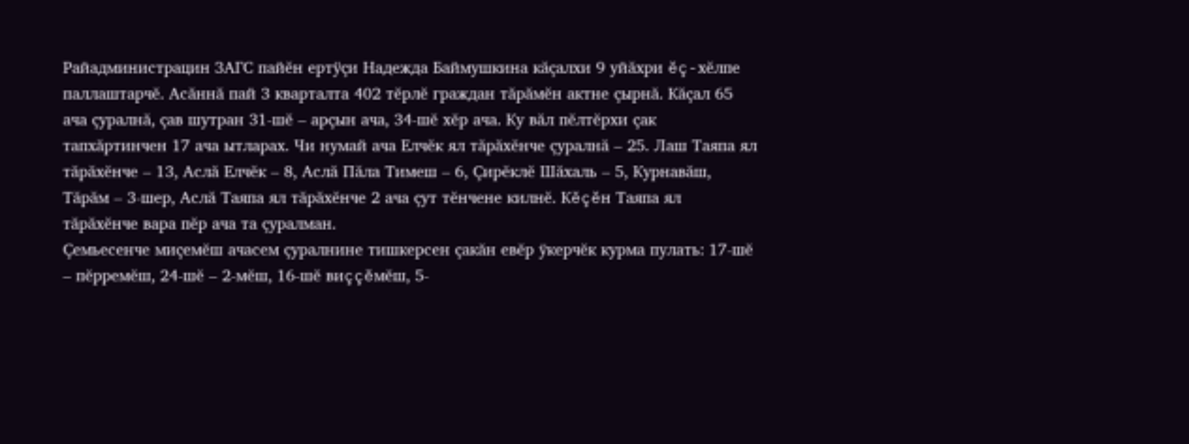Райадминистрацин ЗАГС пайĕн ертÿçи Надежда Баймушкина кăçалхи 9 уйăхри ĕç-хĕлпе паллаштарчĕ. Асăннă пай 3 кварталта 402 тĕрлĕ граждан тăрăмĕн актне çырнă. Кăçал 65 ача çуралнă, çав шутран 31-шĕ – арçын ача, 34-шĕ хĕр ача. Ку вăл пĕлтĕрхи çак тапхăртинчен 17 ача ытларах. Чи нумай ача Елчĕк ял тăрăхĕнче çуралнă – 25. Лаш Таяпа ял тăрăхĕнче – 13, Аслă Елчĕк – 8, Аслă Пăла Тимеш – 6, Çирĕклĕ Шăхаль – 5, Курнавăш, Тăрăм – 3-шер, Аслă Таяпа ял тăрăхĕнче 2 ача çут тĕнчене килнĕ. Кĕçĕн Таяпа ял тăрăхĕнче вара пĕр ача та çуралман.
Çемьесенче миçемĕш ачасем çуралнине тишкерсен çакăн евĕр ÿкерчĕк курма пулать: 17-шĕ – пĕрремĕш, 24-шĕ – 2-мĕш, 16-шĕ виççĕмĕш, 5-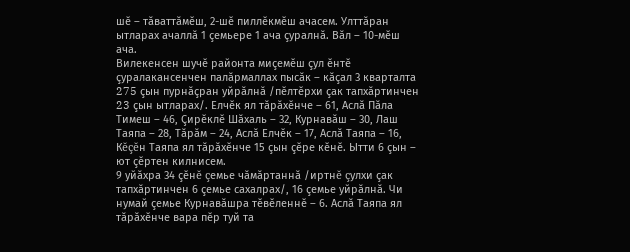шĕ – тăваттăмĕш, 2-шĕ пиллĕкмĕш ачасем. Улттăран ытларах ачаллă 1 çемьере 1 ача çуралнă. Вăл – 10-мĕш ача.
Вилекенсен шучĕ районта миçемĕш çул ĕнтĕ çуралакансенчен палăрмаллах пысăк – кăçал 3 кварталта 275 çын пурнăçран уйрăлнă /пĕлтĕрхи çак тапхăртинчен 23 çын ытларах/. Елчĕк ял тăрăхĕнче – 61, Аслă Пăла Тимеш – 46, Çирĕклĕ Шăхаль – 32, Курнавăш – 30, Лаш Таяпа – 28, Тăрăм – 24, Аслă Елчĕк – 17, Аслă Таяпа – 16, Кĕçĕн Таяпа ял тăрăхĕнче 15 çын çĕре кĕнĕ. Ытти 6 çын – ют çĕртен килнисем.
9 уйăхра 34 çĕнĕ çемье чăмăртаннă /иртнĕ çулхи çак тапхăртинчен 6 çемье сахалрах/, 16 çемье уйрăлнă. Чи нумай çемье Курнавăшра тĕвĕленнĕ – 6. Аслă Таяпа ял тăрăхĕнче вара пĕр туй та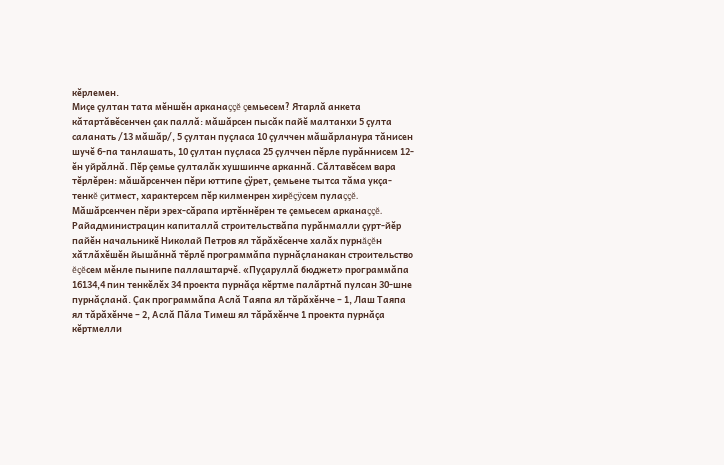кĕрлемен.
Миçе çултан тата мĕншĕн арканаççĕ çемьесем? Ятарлă анкета кăтартăвĕсенчен çак паллă: мăшăрсен пысăк пайĕ малтанхи 5 çулта саланать /13 мăшăр/, 5 çултан пуçласа 10 çулччен мăшăрланура тăнисен шучĕ 6-па танлашать, 10 çултан пуçласа 25 çулччен пĕрле пурăннисем 12-ĕн уйрăлнă. Пĕр çемье çулталăк хушшинче арканнă. Сăлтавĕсем вара тĕрлĕрен: мăшăрсенчен пĕри юттипе çÿрет, çемьене тытса тăма укçа-тенкĕ çитмест, характерсем пĕр килменрен хирĕçÿсем пулаççĕ. Мăшăрсенчен пĕри эрех-сăрапа иртĕннĕрен те çемьесем арканаççĕ.
Райадминистрацин капиталлă строительствăпа пурăнмалли çурт-йĕр пайĕн начальникĕ Николай Петров ял тăрăхĕсенче халăх пурнăçĕн хăтлăхĕшĕн йышăннă тĕрлĕ программăпа пурнăçланакан строительство ĕçĕсем мĕнле пынипе паллаштарчĕ. «Пуçаруллă бюджет» программăпа 16134,4 пин тенкĕлĕх 34 проекта пурнăçа кĕртме палăртнă пулсан 30-шне пурнăçланă. Çак программăпа Аслă Таяпа ял тăрăхĕнче – 1, Лаш Таяпа ял тăрăхĕнче – 2, Аслă Пăла Тимеш ял тăрăхĕнче 1 проекта пурнăçа кĕртмелли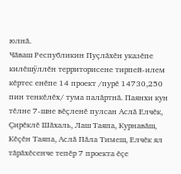юлнă.
Чăваш Республикин Пуçлăхĕн указĕпе килĕшÿллĕн территорисене тирпей-илем кĕртес енĕпе 14 проект /пурĕ 14730,250 пин тенкĕлĕх/ тума палăртнă. Паянхи кун тĕлне 7-шне вĕçленĕ пулсан Аслă Елчĕк, Çирĕклĕ Шăхаль, Лаш Таяпа, Курнавăш, Кĕçĕн Таяпа, Аслă Пăла Тимеш, Елчĕк ял тăрăхĕсенче тепĕр 7 проекта ĕçе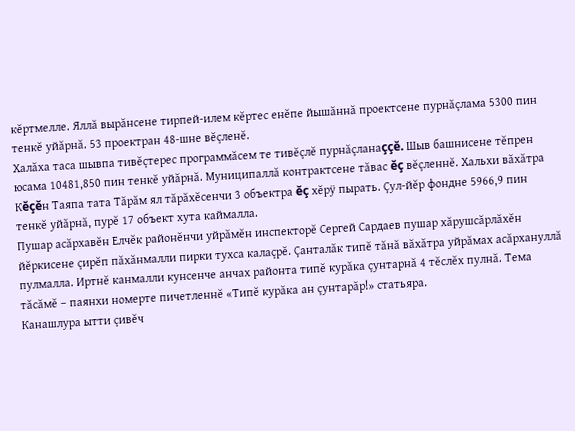кĕртмелле. Яллă вырăнсене тирпей-илем кĕртес енĕпе йышăннă проектсене пурнăçлама 5300 пин тенкĕ уйăрнă. 53 проектран 48-шне вĕçленĕ.
Халăха таса шывпа тивĕçтерес программăсем те тивĕçлĕ пурнăçланаççĕ. Шыв башнисене тĕпрен юсама 10481,850 пин тенкĕ уйăрнă. Муниципаллă контрактсене тăвас ĕç вĕçленнĕ. Хальхи вăхăтра Кĕçĕн Таяпа тата Тăрăм ял тăрăхĕсенчи 3 объектра ĕç хĕрÿ пырать. Çул-йĕр фондне 5966,9 пин тенкĕ уйăрнă, пурĕ 17 объект хута каймалла.
Пушар асăрхавĕн Елчĕк районĕнчи уйрăмĕн инспекторĕ Сергей Сардаев пушар хăрушсăрлăхĕн йĕркисене çирĕп пăхăнмалли пирки тухса калаçрĕ. Çанталăк типĕ тăнă вăхăтра уйрăмах асăрхануллă пулмалла. Иртнĕ канмалли кунсенче анчах районта типĕ курăка çунтарнă 4 тĕслĕх пулнă. Тема тăсăмĕ – паянхи номерте пичетленнĕ «Типĕ курăка ан çунтарăр!» статьяра.
Канашлура ытти çивĕч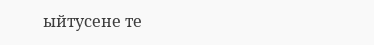ыйтусене те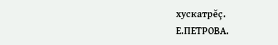хускатрĕç.
Е.ПЕТРОВА.